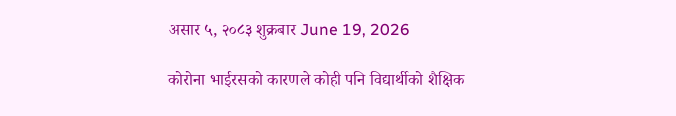असार ५, २०८३ शुक्रबार June 19, 2026

कोरोना भाईरसको कारणले कोही पनि विद्यार्थीको शैक्षिक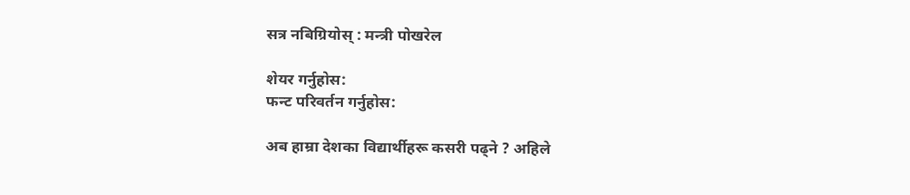सत्र नबिग्रियोस् : मन्त्री पोखरेल

शेयर गर्नुहोस:
फन्ट परिवर्तन गर्नुहोस:

अब हाम्रा देशका विद्यार्थीहरू कसरी पढ्ने ? अहिले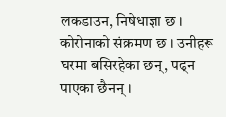लकडाउन, निषेधाज्ञा छ । कोरोनाको संक्रमण छ । उनीहरू घरमा बसिरहेका छन्, पढ्न पाएका छैनन् ।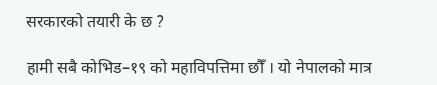सरकारको तयारी के छ ?

हामी सबै कोभिड–१९ को महाविपत्तिमा छौँ । यो नेपालको मात्र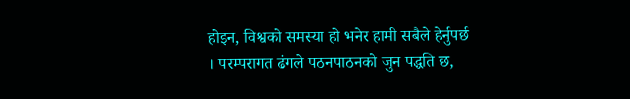होइन, विश्वको समस्या हो भनेर हामी सबैले हेर्नुपर्छ । परम्परागत ढंगले पठनपाठनको जुन पद्धति छ,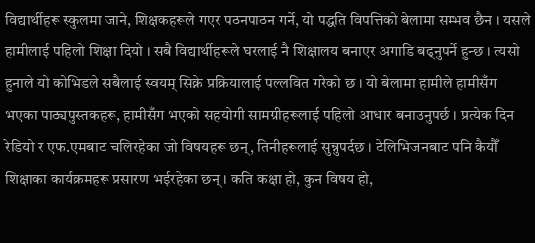विद्यार्थीहरू स्कुलमा जाने, शिक्षकहरूले गएर पठनपाठन गर्ने, यो पद्धति विपत्तिको बेलामा सम्भव छैन । यसले हामीलाई पहिलो शिक्षा दियो । सबै विद्यार्थीहरूले घरलाई नै शिक्षालय बनाएर अगाडि बढ्नुपर्ने हुन्छ । त्यसो हुनाले यो कोभिडले सबैलाई स्वयम् सिक्ने प्रक्रियालाई पल्लवित गरेको छ । यो बेलामा हामीले हामीसँग भएका पाठ्यपुस्तकहरू, हामीसँग भएको सहयोगी सामग्रीहरूलाई पहिलो आधार बनाउनुपर्छ । प्रत्येक दिन रेडियो र एफ.एमबाट चलिरहेका जो विषयहरू छन्, तिनीहरूलाई सुन्नुपर्दछ । टेलिभिजनबाट पनि कैयौँ शिक्षाका कार्यक्रमहरू प्रसारण भईरहेका छन् । कति कक्षा हो, कुन विषय हो,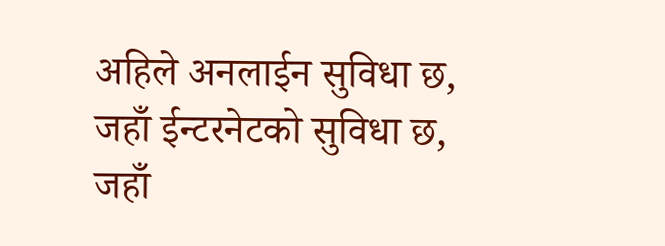अहिले अनलाईन सुविधा छ, जहाँ ईन्टरनेटको सुविधा छ, जहाँ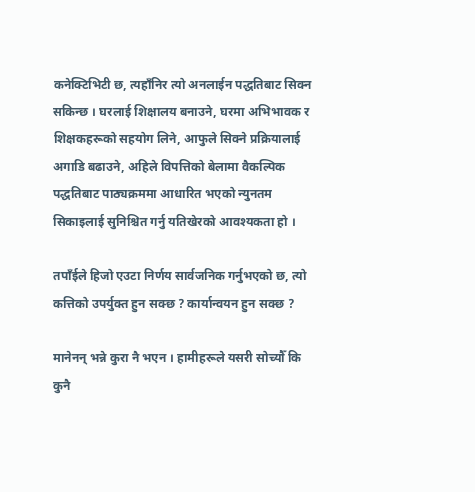कनेक्टिभिटी छ, त्यहाँनिर त्यो अनलाईन पद्धतिबाट सिक्न सकिन्छ । घरलाई शिक्षालय बनाउने, घरमा अभिभावक र शिक्षकहरूको सहयोग लिने, आफुले सिक्ने प्रक्रियालाई अगाडि बढाउने, अहिले विपत्तिको बेलामा वैकल्पिक पद्धतिबाट पाठ्यक्रममा आधारित भएको न्युनतम सिकाइलाई सुनिश्चित गर्नु यतिखेरको आवश्यकता हो ।

तपाँईले हिजो एउटा निर्णय सार्वजनिक गर्नुभएको छ, त्यो कत्तिको उपर्युक्त हुन सक्छ ? कार्यान्वयन हुन सक्छ ?

मानेनन् भन्ने कुरा नै भएन । हामीहरूले यसरी सोच्यौँ कि कुनै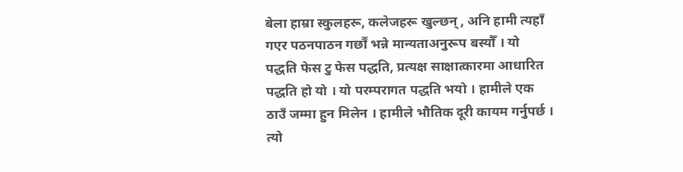बेला हाम्रा स्कुलहरू, कलेजहरू खुल्छन्, अनि हामी त्यहाँ गएर पठनपाठन गर्छौं भन्ने मान्यताअनुरूप बस्यौँ । यो पद्धति फेस टु फेस पद्धति, प्रत्यक्ष साक्षात्कारमा आधारित पद्धति हो यो । यो परम्परागत पद्धति भयो । हामीले एक ठाउँ जम्मा हुन मिलेन । हामीले भौतिक दूरी कायम गर्नुपर्छ । त्यो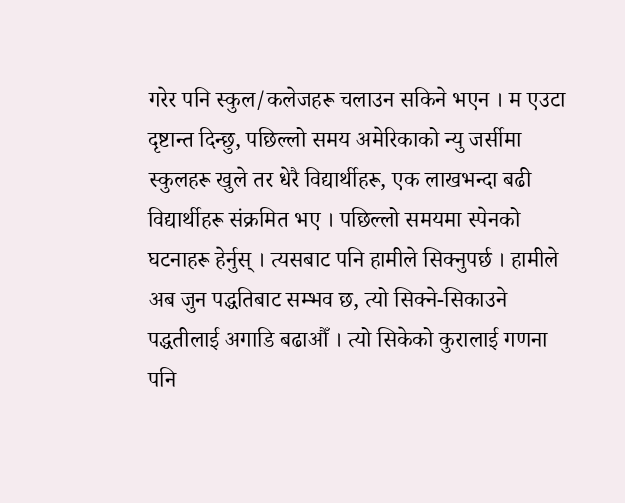गरेर पनि स्कुल/कलेजहरू चलाउन सकिने भएन । म एउटा दृष्टान्त दिन्छु, पछिल्लो समय अमेरिकाको न्यु जर्सीमा स्कुलहरू खुले तर धेरै विद्यार्थीहरू, एक लाखभन्दा बढी विद्यार्थीहरू संक्रमित भए । पछिल्लो समयमा स्पेनको घटनाहरू हेर्नुस् । त्यसबाट पनि हामीले सिक्नुपर्छ । हामीले अब जुन पद्धतिबाट सम्भव छ, त्यो सिक्ने-सिकाउने पद्धतीलाई अगाडि बढाऔँ । त्यो सिकेको कुरालाई गणना पनि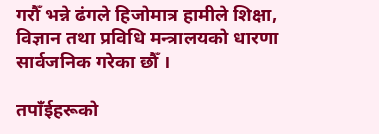गरौँ भन्ने ढंगले हिजोमात्र हामीले शिक्षा, विज्ञान तथा प्रविधि मन्त्रालयको धारणा सार्वजनिक गरेका छौँ ।

तपाँईहरूको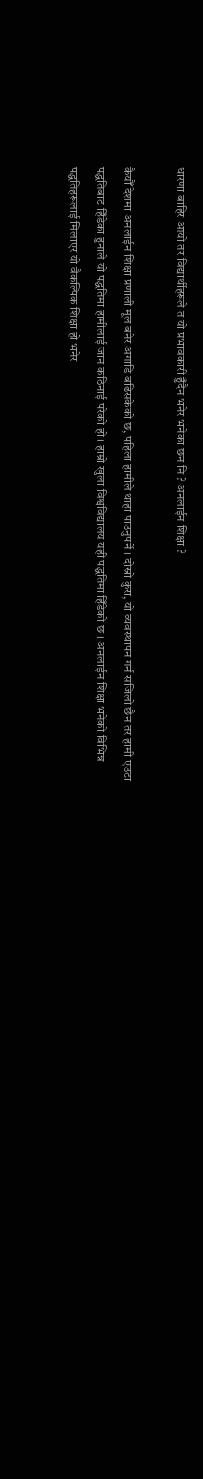धारणा बाहिर आयो तर विद्यार्थीहरूले त यो प्रभावकारी हुँदैन भनेर भनेका छन नि ? अनलाईन शिक्षा ?

कैयौँ देशमा अनलाईन शिक्षा प्रणाली मूल बनेर अगाडि बढिसकेको छ, पहिला हामीले थाहा पाउनुपर्ने । दोस्रो कुरा, यो व्यवस्थापन गर्न सजिलो छैन तर हामी एउटा पद्धतिबाट हिँडेका हुनाले यो पद्धतिमा हामीलाई जान कठिनाई परेको हो । हाम्रो खुला विश्वविद्यालय यही पद्धतिमा हिँडेको छ । अनलाईन शिक्षा भनेको विभिन्न पद्धतिहरूलाई मिलाएर यो वैकल्पिक शिक्षा हो भनेर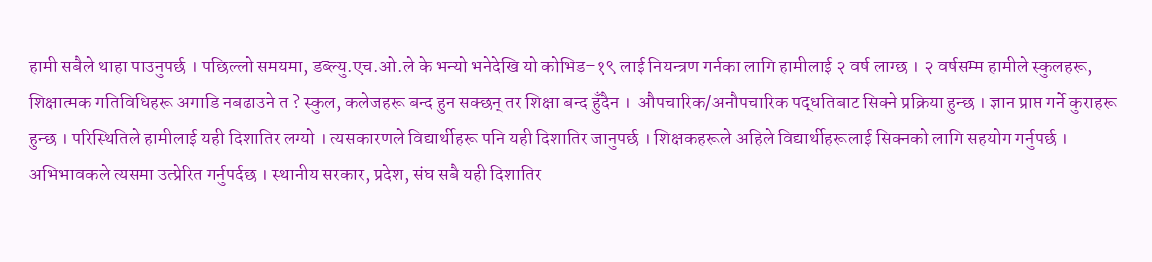हामी सबैले थाहा पाउनुपर्छ । पछिल्लो समयमा, डब्ल्यु.एच.ओ.ले के भन्यो भनेदेखि यो कोभिड–१९ लाई नियन्त्रण गर्नका लागि हामीलाई २ वर्ष लाग्छ । २ वर्षसम्म हामीले स्कुलहरू, शिक्षात्मक गतिविधिहरू अगाडि नबढाउने त ? स्कुल, कलेजहरू बन्द हुन सक्छन् तर शिक्षा बन्द हुँदैन ।  औपचारिक/अनौपचारिक पद्धतिबाट सिक्ने प्रक्रिया हुन्छ । ज्ञान प्राप्त गर्ने कुराहरू हुन्छ । परिस्थितिले हामीलाई यही दिशातिर लग्यो । त्यसकारणले विद्यार्थीहरू पनि यही दिशातिर जानुपर्छ । शिक्षकहरूले अहिले विद्यार्थीहरूलाई सिक्नको लागि सहयोग गर्नुपर्छ । अभिभावकले त्यसमा उत्प्रेरित गर्नुपर्दछ । स्थानीय सरकार, प्रदेश, संघ सबै यही दिशातिर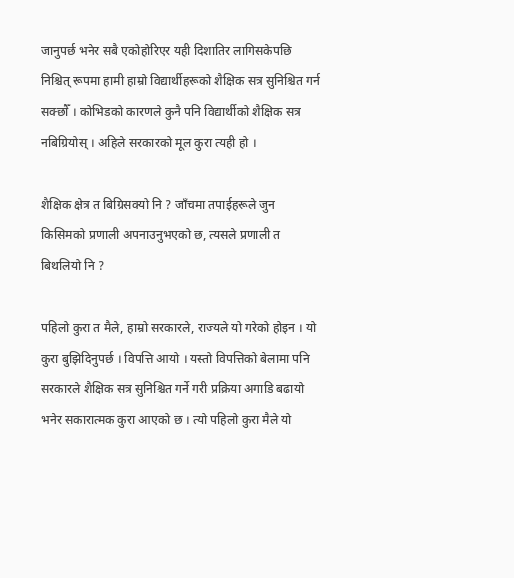जानुपर्छ भनेर सबै एकोहोरिएर यही दिशातिर लागिसकेपछि निश्चित् रूपमा हामी हाम्रो विद्यार्थीहरूको शैक्षिक सत्र सुनिश्चित गर्न सक्छौँ । कोभिडको कारणले कुनै पनि विद्यार्थीको शैक्षिक सत्र नबिग्रियोस् । अहिले सरकारको मूल कुरा त्यही हो ।

शैक्षिक क्षेत्र त बिग्रिसक्यो नि ? जाँचमा तपाईहरूले जुन किसिमको प्रणाली अपनाउनुभएको छ, त्यसले प्रणाली त बिथलियो नि ?

पहिलो कुरा त मैले, हाम्रो सरकारले, राज्यले यो गरेको होइन । यो कुरा बुझिदिनुपर्छ । विपत्ति आयो । यस्तो विपत्तिको बेलामा पनि सरकारले शैक्षिक सत्र सुनिश्चित गर्ने गरी प्रक्रिया अगाडि बढायो भनेर सकारात्मक कुरा आएको छ । त्यो पहिलो कुरा मैले यो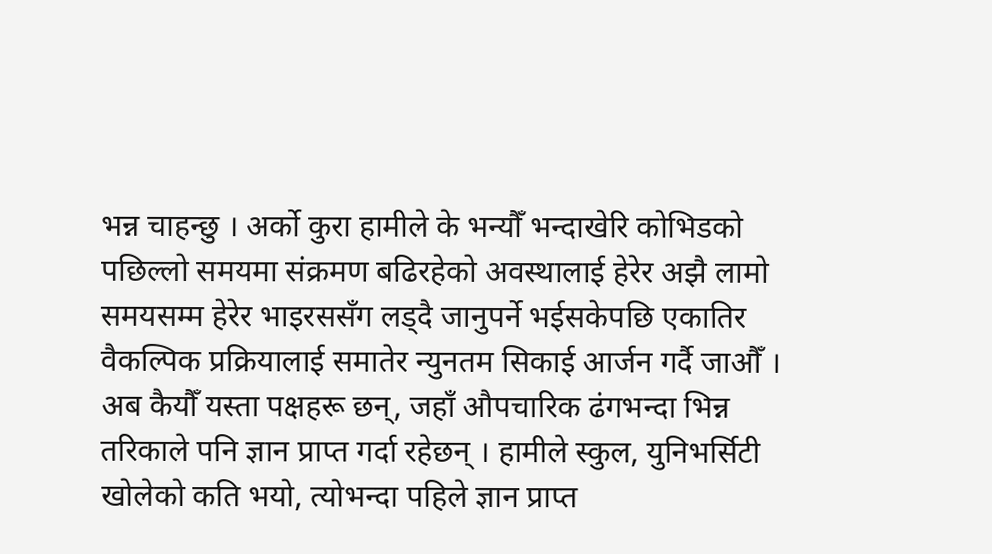भन्न चाहन्छु । अर्को कुरा हामीले के भन्यौँ भन्दाखेरि कोभिडको पछिल्लो समयमा संक्रमण बढिरहेको अवस्थालाई हेरेर अझै लामो समयसम्म हेरेर भाइरससँग लड्दै जानुपर्ने भईसकेपछि एकातिर वैकल्पिक प्रक्रियालाई समातेर न्युनतम सिकाई आर्जन गर्दै जाऔँ । अब कैयौँ यस्ता पक्षहरू छन्, जहाँ औपचारिक ढंगभन्दा भिन्न तरिकाले पनि ज्ञान प्राप्त गर्दा रहेछन् । हामीले स्कुल, युनिभर्सिटी खोलेको कति भयो, त्योभन्दा पहिले ज्ञान प्राप्त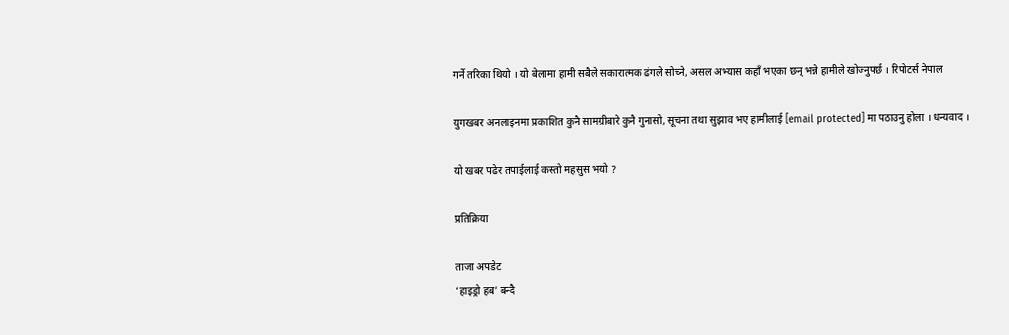गर्ने तरिका थियो । यो बेलामा हामी सबैले सकारात्मक ढंगले सोच्ने, असल अभ्यास कहाँ भएका छन् भन्ने हामीले खोज्नुपर्छ । रिपोटर्स नेपाल

युगखबर अनलाइनमा प्रकाशित कुनै सामग्रीबारे कुनै गुनासो, सूचना तथा सुझाव भए हामीलाई [email protected] मा पठाउनु होला । धन्यवाद ।

यो खबर पढेर तपाईलाई कस्तो महसुस भयो ?

प्रतिक्रिया

ताजा अपडेट
‘हाइड्रो हब’ बन्दै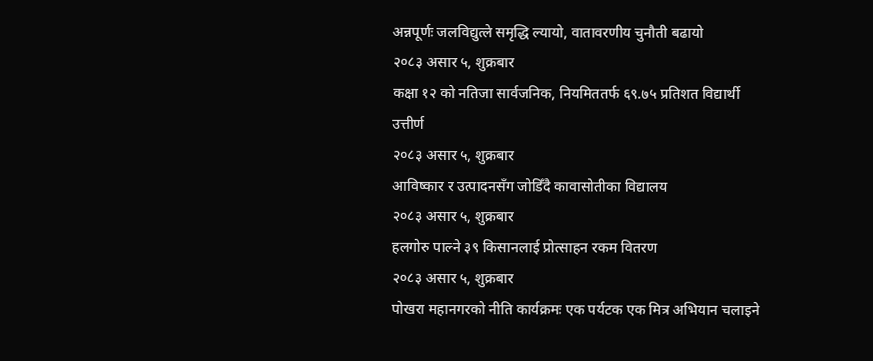अन्नपूर्णः जलविद्युत्ले समृद्धि ल्यायो, वातावरणीय चुनौती बढायो
२०८३ असार ५, शुक्रबार
कक्षा १२ को नतिजा सार्वजनिक, नियमिततर्फ ६९.७५ प्रतिशत विद्यार्थी उत्तीर्ण
२०८३ असार ५, शुक्रबार
आविष्कार र उत्पादनसँग जोडिँदै कावासोतीका विद्यालय
२०८३ असार ५, शुक्रबार
हलगोरु पाल्ने ३९ किसानलाई प्रोत्साहन रकम वितरण
२०८३ असार ५, शुक्रबार
पोखरा महानगरको नीति कार्यक्रमः एक पर्यटक एक मित्र अभियान चलाइने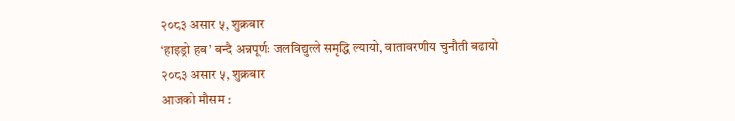२०८३ असार ५, शुक्रबार
‘हाइड्रो हब’ बन्दै अन्नपूर्णः जलविद्युत्ले समृद्धि ल्यायो, वातावरणीय चुनौती बढायो
२०८३ असार ५, शुक्रबार
आजको मौसम :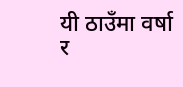यी ठाउँमा वर्षा र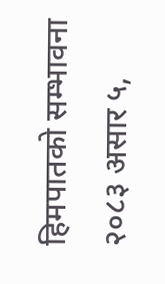हिमपातको सम्भावना
२०८३ असार ५,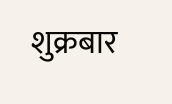शुक्रबार